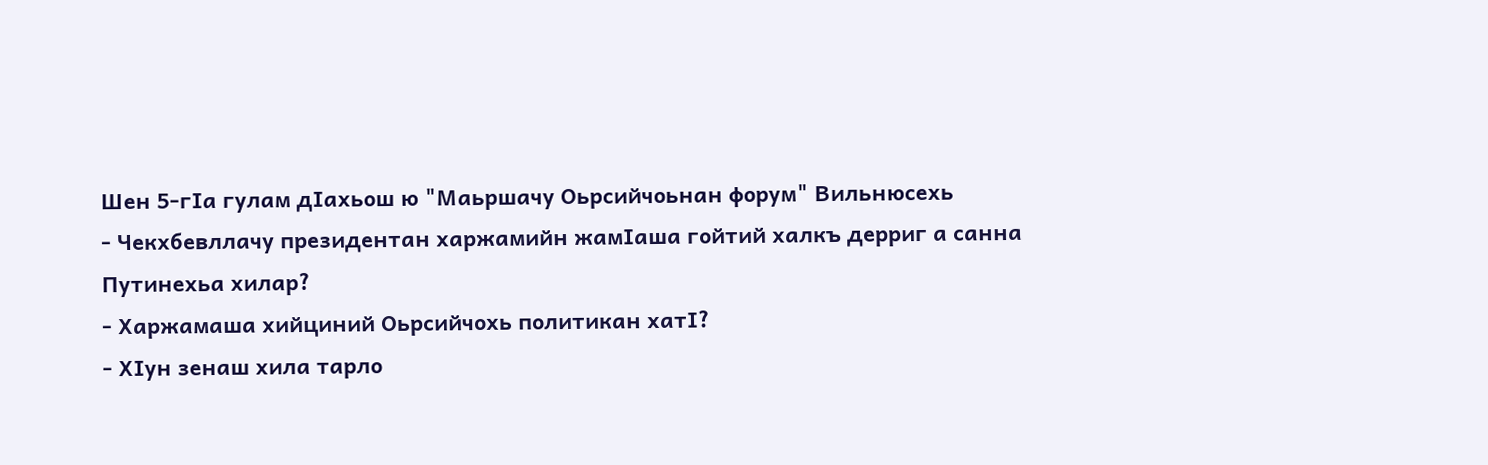Шен 5-гIа гулам дIахьош ю "Маьршачу Оьрсийчоьнан форум" Вильнюсехь
- Чекхбевллачу президентан харжамийн жамIаша гойтий халкъ дерриг а санна Путинехьа хилар?
- Харжамаша хийциний Оьрсийчохь политикан хатI?
- ХIун зенаш хила тарло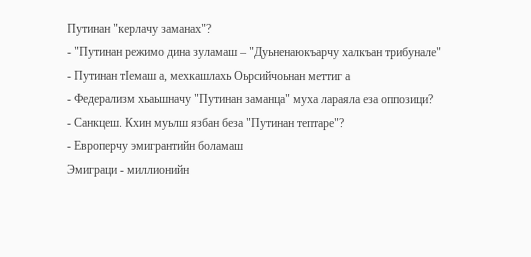Путинан "керлачу заманах"?
- "Путинан режимо дина зуламаш – "Дуьненаюкъарчу халкъан трибунале"
- Путинан тIемаш а, мехкашлахь Оьрсийчоьнан меттиг а
- Федерализм хьаьшначу "Путинан заманца" муха лараяла еза оппозици?
- Санкцеш. Кхин муьлш язбан беза "Путинан тептаре"?
- Европерчу эмигрантийн боламаш
Эмиграци - миллионийн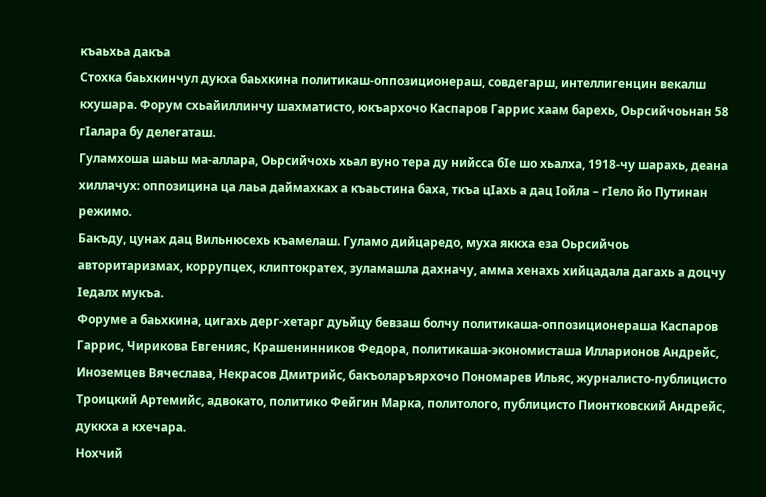къаьхьа дакъа
Стохка баьхкинчул дукха баьхкина политикаш-оппозиционераш, совдегарш, интеллигенцин векалш кхушара. Форум схьайиллинчу шахматисто, юкъархочо Каспаров Гаррис хаам барехь, Оьрсийчоьнан 58 гIалара бу делегаташ.
Гуламхоша шаьш ма-аллара, Оьрсийчохь хьал вуно тера ду нийсса бIе шо хьалха, 1918-чу шарахь, деана хиллачух: оппозицина ца лаьа даймахках а къаьстина баха, ткъа цIахь а дац Iойла – гIело йо Путинан режимо.
Бакъду, цунах дац Вильнюсехь къамелаш. Гуламо дийцаредо, муха яккха еза Оьрсийчоь авторитаризмах, коррупцех, клиптократех, зуламашла дахначу, амма хенахь хийцадала дагахь а доцчу Iедалх мукъа.
Форуме а баьхкина, цигахь дерг-хетарг дуьйцу бевзаш болчу политикаша-оппозиционераша Каспаров Гаррис, Чирикова Евгенияс, Крашенинников Федора, политикаша-экономисташа Илларионов Андрейс, Иноземцев Вячеслава, Некрасов Дмитрийс, бакъоларъярхочо Пономарев Ильяс, журналисто-публицисто Троицкий Артемийс, адвокато, политико Фейгин Марка, политолого, публицисто Пионтковский Андрейс, дуккха а кхечара.
Нохчий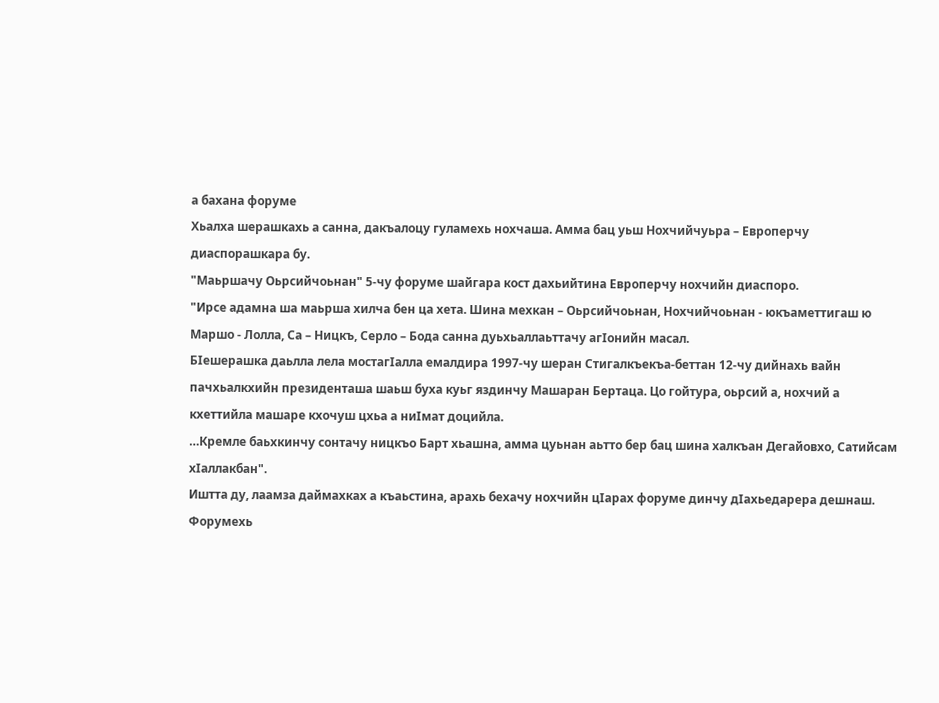а бахана форуме
Хьалха шерашкахь а санна, дакъалоцу гуламехь нохчаша. Амма бац уьш Нохчийчуьра – Европерчу диаспорашкара бу.
"Маьршачу Оьрсийчоьнан" 5-чу форуме шайгара кост дахьийтина Европерчу нохчийн диаспоро.
"Ирсе адамна ша маьрша хилча бен ца хета. Шина мехкан – Оьрсийчоьнан, Нохчийчоьнан - юкъаметтигаш ю Маршо - Лолла, Са – Ницкъ, Серло – Бода санна дуьхьаллаьттачу агIонийн масал.
БIешерашка даьлла лела мостагIалла емалдира 1997-чу шеран Стигалкъекъа-беттан 12-чу дийнахь вайн пачхьалкхийн президенташа шаьш буха куьг яздинчу Машаран Бертаца. Цо гойтура, оьрсий а, нохчий а кхеттийла машаре кхочуш цхьа а ниIмат доцийла.
…Кремле баьхкинчу сонтачу ницкъо Барт хьашна, амма цуьнан аьтто бер бац шина халкъан Дегайовхо, Сатийсам хIаллакбан".
Иштта ду, лаамза даймахках а къаьстина, арахь бехачу нохчийн цIарах форуме динчу дIахьедарера дешнаш.
Форумехь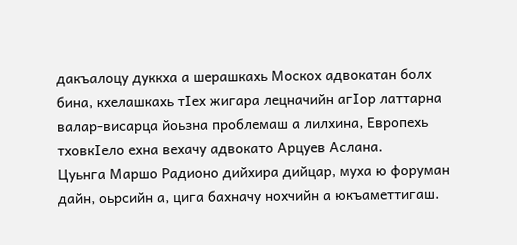дакъалоцу дуккха а шерашкахь Москох адвокатан болх бина, кхелашкахь тIех жигара лецначийн агIор латтарна валар-висарца йоьзна проблемаш а лилхина, Европехь тховкIело ехна вехачу адвокато Арцуев Аслана.
Цуьнга Маршо Радионо дийхира дийцар, муха ю форуман дайн, оьрсийн а, цига бахначу нохчийн а юкъаметтигаш.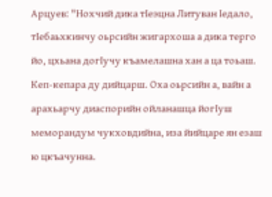Арцуев: "Нохчий дика тIеэцна Литуван Iедало, тIебаьхкинчу оьрсийн жигархоша а дика терго йо, цхьана догIучу къамелашна хан а ца тоьаш. Кеп-кепара ду дийцарш. Оха оьрсийн а, вайн а арахьарчу диаспорийн ойланашца йогIуш меморандум чукховдийна, иза йийцаре ян езаш ю цкъачунна.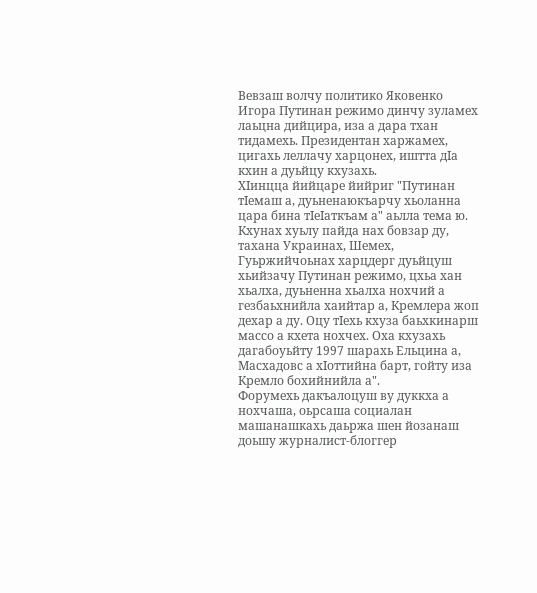Вевзаш волчу политико Яковенко Игора Путинан режимо динчу зуламех лаьцна дийцира, иза а дара тхан тидамехь. Президентан харжамех, цигахь леллачу харцонех, иштта дIа кхин а дуьйцу кхузахь.
ХIинцца йийцаре йийриг "Путинан тIемаш а, дуьненаюкъарчу хьоланна цара бина тIеIаткъам а" аьлла тема ю.
Кхунах хуьлу пайда нах бовзар ду, тахана Украинах, Шемех, Гуьржийчоьнах харцдерг дуьйцуш хьийзачу Путинан режимо, цхьа хан хьалха, дуьненна хьалха нохчий а гезбаьхнийла хаийтар а, Кремлера жоп дехар а ду. Оцу тIехь кхуза баьхкинарш массо а кхета нохчех. Оха кхузахь дагабоуьйту 1997 шарахь Ельцина а, Масхадовс а хIоттийна барт, гойту иза Кремло бохийнийла а".
Форумехь дакъалоцуш ву дуккха а нохчаша, оьрсаша социалан машанашкахь даьржа шен йозанаш доьшу журналист-блоггер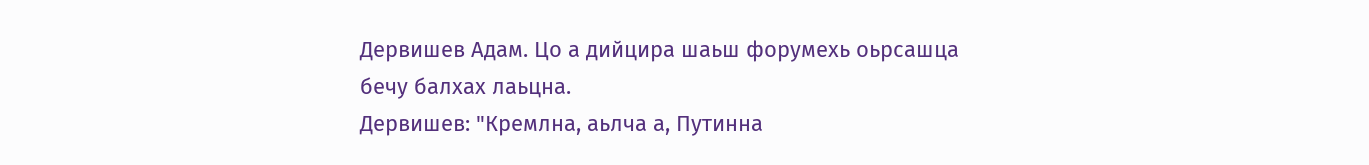Дервишев Адам. Цо а дийцира шаьш форумехь оьрсашца бечу балхах лаьцна.
Дервишев: "Кремлна, аьлча а, Путинна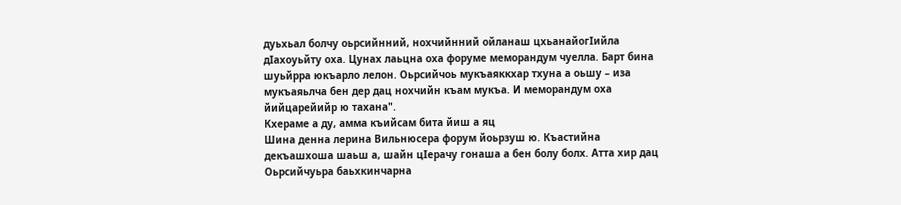дуьхьал болчу оьрсийнний, нохчийнний ойланаш цхьанайогIийла дIахоуьйту оха. Цунах лаьцна оха форуме меморандум чуелла. Барт бина шуьйрра юкъарло лелон. Оьрсийчоь мукъаяккхар тхуна а оьшу – иза мукъаяьлча бен дер дац нохчийн къам мукъа. И меморандум оха йийцарейийр ю тахана".
Кхераме а ду, амма къийсам бита йиш а яц
Шина денна лерина Вильнюсера форум йоьрзуш ю. Къастийна декъашхоша шаьш а, шайн цIерачу гонаша а бен болу болх. Атта хир дац Оьрсийчуьра баьхкинчарна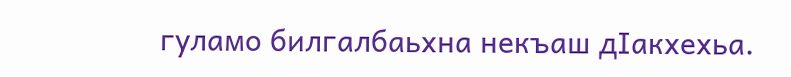гуламо билгалбаьхна некъаш дIакхехьа.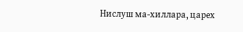Нислуш ма-хиллара, царех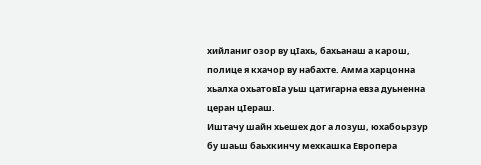хийланиг озор ву цIахь, бахьанаш а карош, полице я кхачор ву набахте. Амма харцонна хьалха охьатовIа уьш цатигарна евза дуьненна церан цIераш.
Иштачу шайн хьешех дог а лозуш, юхабоьрзур бу шаьш баьхкинчу мехкашка Европера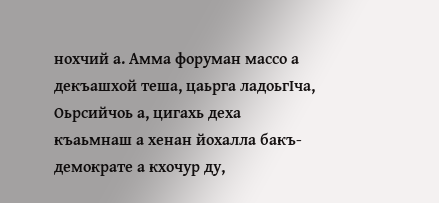нохчий а. Амма форуман массо а декъашхой теша, цаьрга ладоьгIча, Оьрсийчоь а, цигахь деха къаьмнаш а хенан йохалла бакъ-демократе а кхочур ду,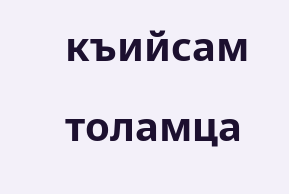къийсам толамца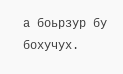а боьрзур бу бохучух.